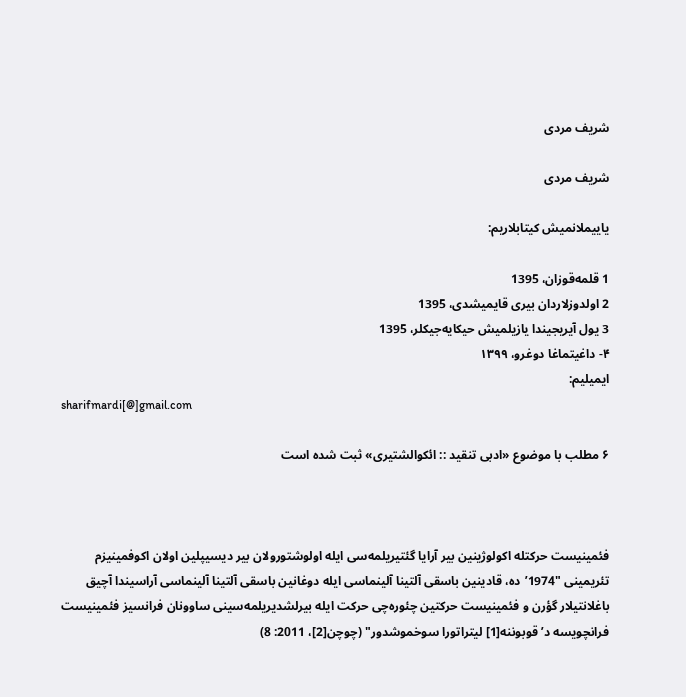شریف مردی

شریف مردی

یاییملانمیش کیتابلاریم:

1 قلمه‌قوزان، 1395
2 اولدوزلاردان بیری قایمیشدی، 1395
3 یول آیریجیندا یازیلمیش حیکایه‌جیکلر، 1395
۴- داغیتماغا دوغرو، ۱۳۹۹
ایمیلیم:
sharifmardi[@]gmail.com

۶ مطلب با موضوع «ادبی تنقید :: ائکوالشتیری» ثبت شده است



فئمینیست حرکتله اکولوژینین بیر آرایا گئتیریلمه‌سی ایله اولوشتورولان بیر دیسیپلین اولان اکوفمینیزم تئریمینی "1974’ده، قادینین باسقی آلتینا آلینماسی ایله دوغانین باسقی آلتینا آلینماسی آراسیندا آچیق باغلانتیلار گؤرن و فئمینیست حرکتین چئوره‌چی حرکت ایله بیرلشدیریلمه‌سینی ساوونان فرانسیز فئمینیست فرانچویسه د’قوبوننه[1] لیتراتورا سوخموشدور" (چوچن[2]، 2011: 8)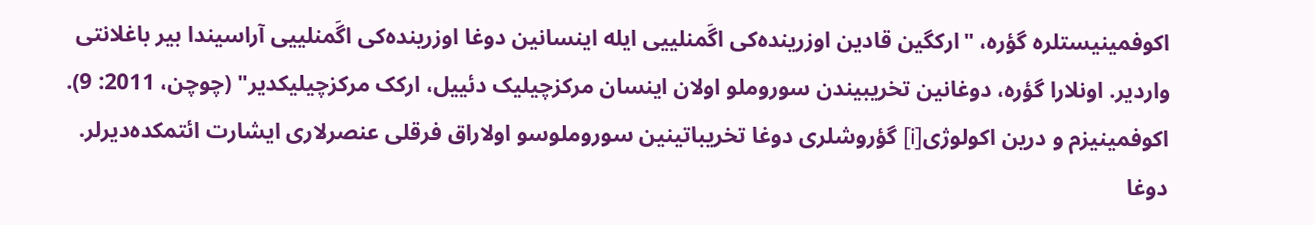اکوفمینیستلره گؤره، "ارکگین قادین اوزرینده‌کی اگَمنلییی ایله اینسانین دوغا اوزرینده‌کی اگَمنلییی آراسیندا بیر باغلانتی واردیر. اونلارا گؤره، دوغانین تخریبیندن سوروملو اولان اینسان مرکزچیلیک دئییل، ارکک مرکزچیلیکدیر" (چوچن، 2011: 9). اکوفمینیزم و درین اکولوژی[i] گؤروشلری دوغا تخریباتینین سوروملوسو اولاراق فرقلی عنصرلاری ایشارت ائتمکده‌دیرلر. دوغا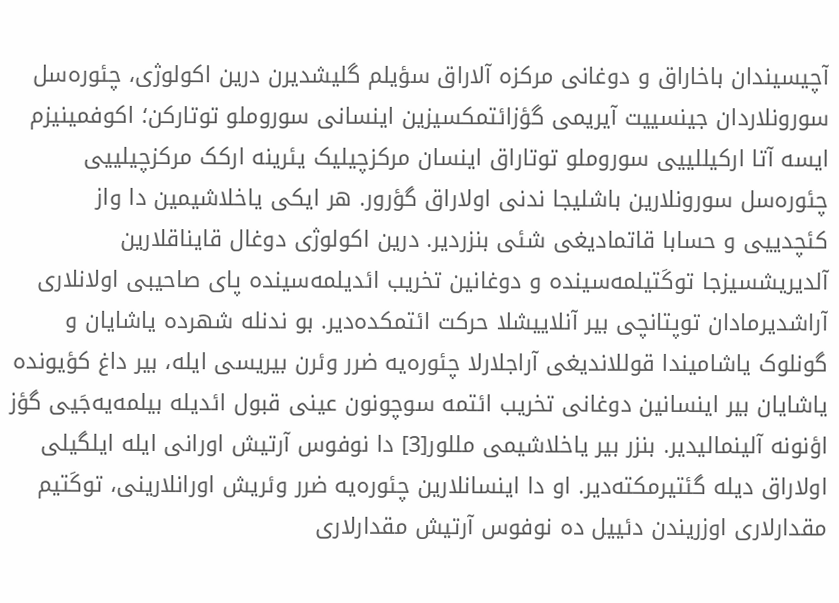آچیسیندان باخاراق و دوغانی مرکزه آلاراق سؤیلم گلیشدیرن درین اکولوژی، چئوره‌سل سورونلاردان جینسییت آیریمی گؤزائتمکسیزین اینسانی سوروملو توتارکن؛ اکوفمینیزم ایسه آتا ارکیللییی سوروملو توتاراق اینسان مرکزچیلیک یئرینه‌ ارکک مرکزچیلییی چئوره‌سل سورونلارین باشلیجا ندنی اولاراق گؤرور. هر ایکی یاخلاشیمین دا واز کئچدییی و حسابا قاتمادیغی شئی بنزردیر. درین اکولوژی دوغال قایناقلارین آلدیریشسیزجا توکَتیلمه‌سینده و دوغانین تخریب ائدیلمه‌سینده پای صاحیبی اولانلاری آراشدیرمادان توپتانچی بیر آنلاییشلا حرکت ائتمکده‌دیر. بو ندنله شهرده یاشایان و گونلوک یاشامیندا قوللاندیغی آراجلارلا چئوره‌یه ضرر وئرن بیریسی ایله، بیر داغ کؤیونده یاشایان بیر اینسانین دوغانی تخریب ائتمه‌ سوچونون عینی قبول ائدیله بیلمه‌یه‌جَیی گؤز اؤنونه‌ آلینمالیدیر. بنزر بیر یاخلاشیمی مللور[3] دا نوفوس آرتیش اورانی ایله ایلگیلی اولاراق دیله گئتیرمکته‌دیر. او دا اینسانلارین چئوره‌یه ضرر وئریش اورانلارینی، توکَتیم مقدارلاری اوزریندن دئییل ده نوفوس آرتیش مقدارلاری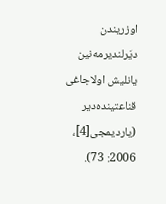اوزریندن دیَرلندیرمه‌نین یانلیش اولاجاغی قناعتینده‌دیر (یاردیمجی[4]، 2006: 73).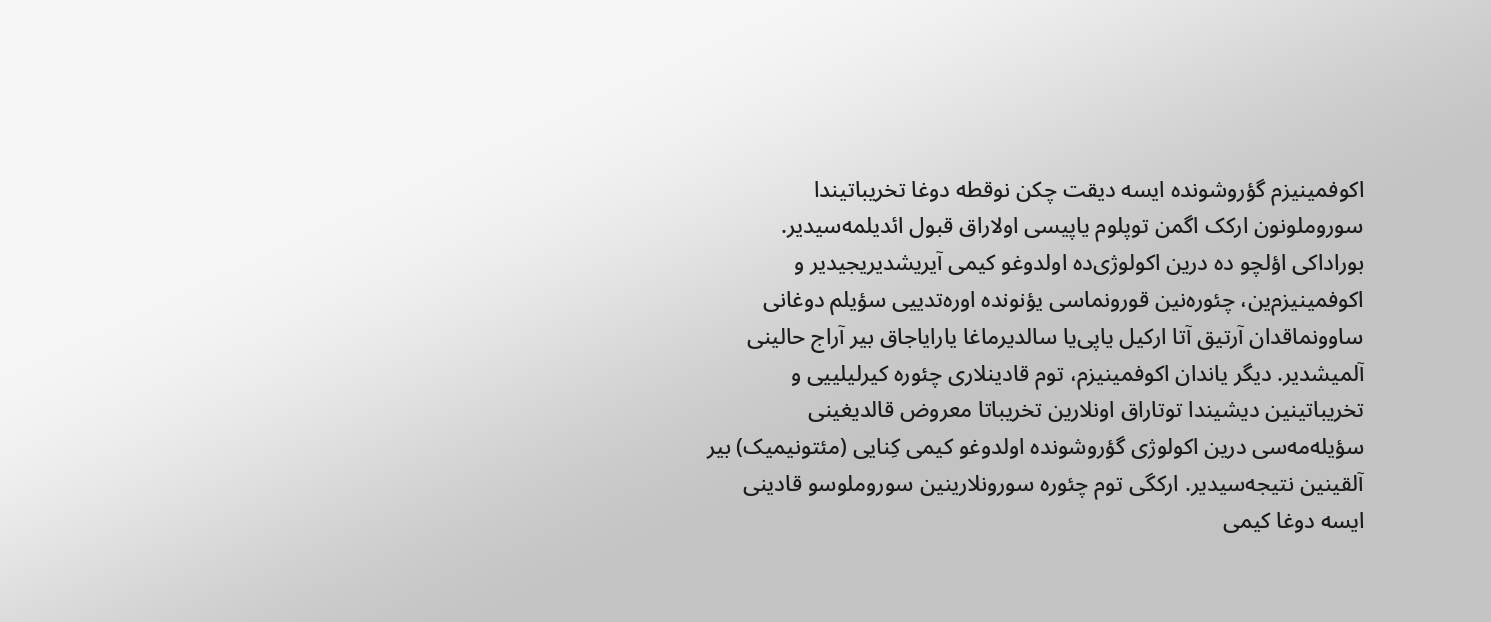اکوفمینیزم گؤروشونده ایسه دیقت چکن نوقطه دوغا تخریباتیندا سوروملونون ارکک اگمن توپلوم یاپیسی اولاراق قبول ائدیلمه‌سیدیر. بوراداکی اؤلچو ده درین اکولوژی‌ده اولدوغو کیمی آیریشدیریجیدیر و اکوفمینیزم‌ین، چئوره‌نین قورونماسی یؤنونده اوره‌تدییی سؤیلم دوغانی ساوونماقدان آرتیق آتا ارکیل یاپی‌یا سالدیرماغا یارایاجاق بیر آراج حالینی آلمیشدیر. دیگر یاندان اکوفمینیزم، توم قادینلاری چئوره کیرلیلییی و تخریباتینین دیشیندا توتاراق اونلارین تخریباتا معروض قالدیغینی سؤیله‌مه‌سی درین اکولوژی گؤروشونده اولدوغو کیمی کِنایی (مئتونیمیک) بیر آلقینین نتیجه‌سیدیر. ارکگی توم چئوره سورونلارینین سوروملوسو قادینی ایسه دوغا کیمی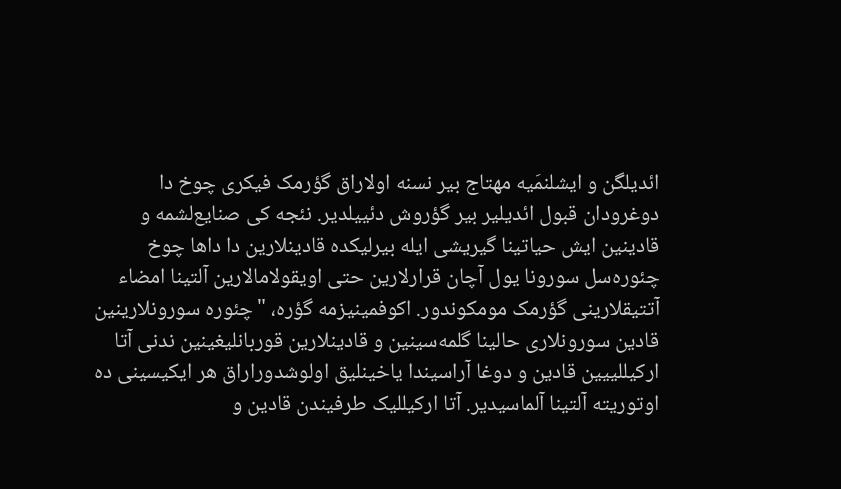ائدیلگن و ایشلنمَیه مهتاج بیر نسنه اولاراق گؤرمک فیکری چوخ دا دوغرودان قبول ائدیلیر بیر گؤروش دئییلدیر. نئجه کی صنایع‌لشمه و قادینین ایش حیاتینا گیریشی ایله بیرلیکده قادینلارین دا داها چوخ چئوره‌سل سورونا یول آچان قرارلارین حتی اویقولامالارین آلتینا امضاء آتتیقلارینی گؤرمک مومکوندور. اکوفمینیزمه‌ گؤره، "چئوره سورونلارینین قادین سورونلاری حالینا‌ گلمه‌سینین و قادینلارین قوربانلیغینین ندنی آتا ارکیللییین قادین و دوغا آراسیندا یاخینلیق اولوشدوراراق هر ایکیسینی ده اوتوریته آلتینا آلماسیدیر. آتا ارکیللیک طرفیندن قادین و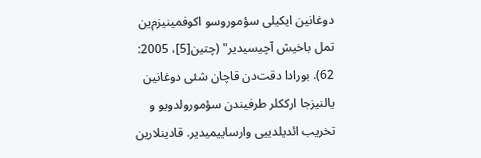دوغانین ایکیلی سؤموروسو اکوفمینیزم‌ین تمل باخیش آچیسیدیر" (چتین[5]، 2005: 62). بورادا دقت‌دن قاچان شئی دوغانین یالنیزجا ارککلر طرفیندن سؤمورولدویو و تخریب ائدیلدییی وارساییمیدیر. قادینلارین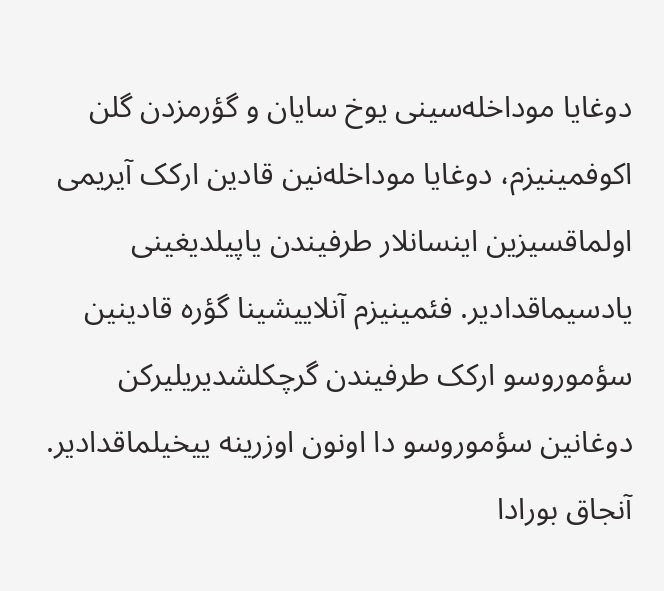دوغایا موداخله‌سینی یوخ سایان و گؤرمزدن گلن اکوفمینیزم، دوغایا موداخله‌نین قادین ارکک آیریمی اولماقسیزین اینسانلار طرفیندن یاپیلدیغینی یادسیماقدادیر. فئمینیزم آنلاییشینا گؤره قادینین سؤموروسو ارکک طرفیندن گرچکلشدیریلیرکن دوغانین سؤموروسو دا اونون اوزرینه‌ ییخیلماقدادیر. آنجاق بورادا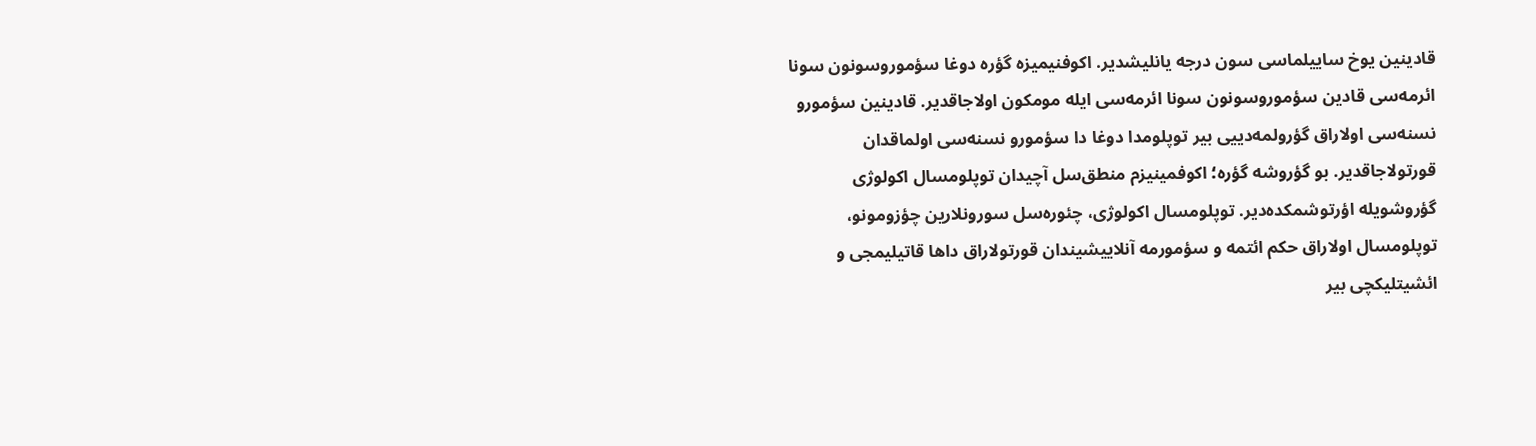قادینین یوخ ساییلماسی سون درجه یانلیشدیر. اکوفنیمیزه گؤره دوغا سؤموروسونون سونا ائرمه‌سی قادین سؤموروسونون سونا ائرمه‌سی ایله مومکون اولاجاقدیر. قادینین سؤمورو نسنه‌سی اولاراق گؤرولمه‌دییی بیر توپلومدا دوغا دا سؤمورو نسنه‌سی اولماقدان قورتولاجاقدیر. بو گؤروشه گؤره؛ اکوفمینیزم منطق‌سل آچیدان توپلومسال اکولوژی گؤروشویله اؤرتوشمکده‌دیر. توپلومسال اکولوژی، چئوره‌سل سورونلارین چؤزومونو، توپلومسال اولاراق حکم ائتمه‌ و سؤمورمه‌ آنلاییشیندان قورتولاراق داها قاتیلیمجی و ائشیتلیکچی بیر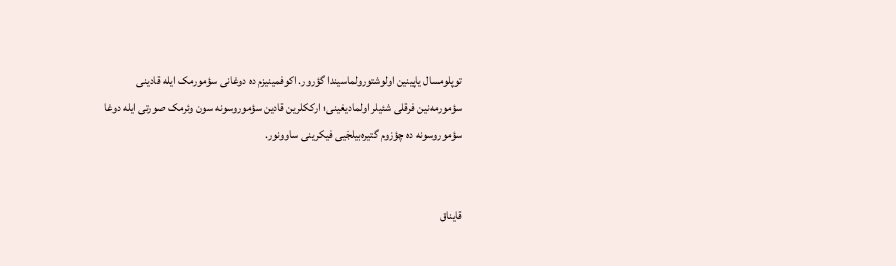توپلومسال یاپینین اولوشتورولماسیندا گؤرور. اکوفمینیزم ده دوغانی سؤمورمک ایله قادینی سؤمورمه‌نین فرقلی شئیلر اولمادیغینی؛ ارککلرین قادین سؤموروسونه‌ سون وئرمک صورتی ایله دوغا سؤموروسونه‌ ده چؤزوم گتیره‌بیلجَیی فیکرینی ساوونور.


قایناق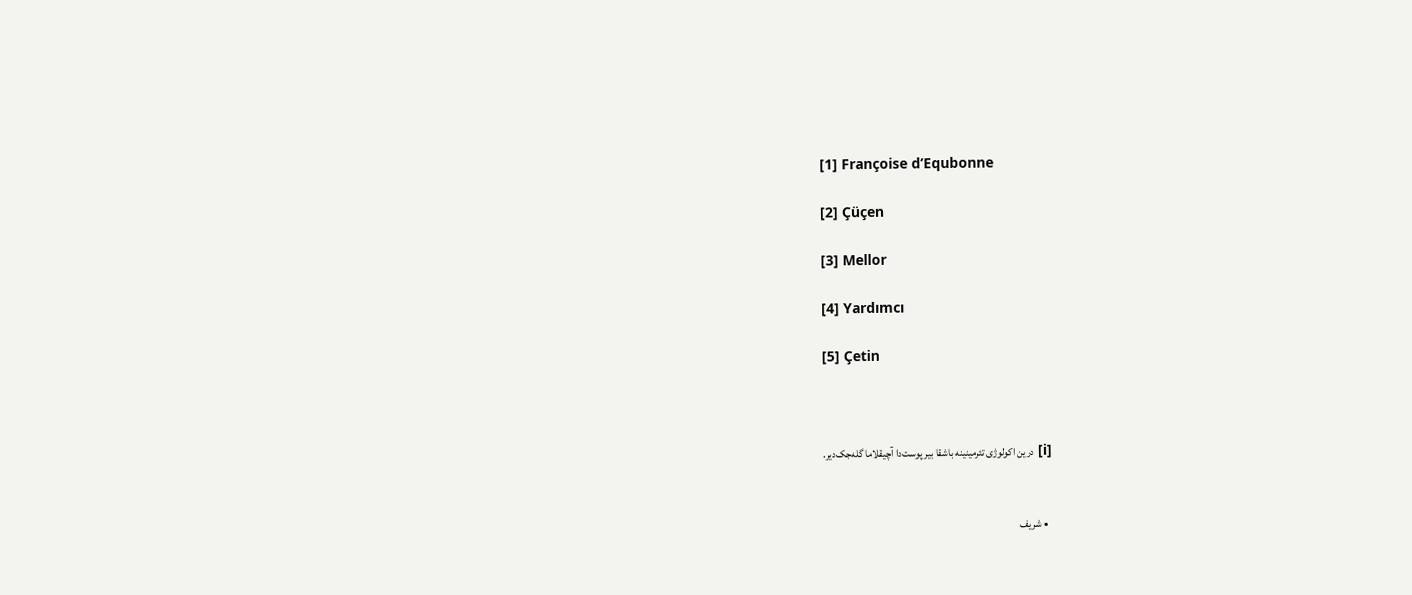[1] Françoise d’Equbonne

[2] Çüçen

[3] Mellor

[4] Yardımcı

[5] Çetin



[i] درین اکولوژی تئرمینینه باشقا بیر پوست‌دا آچیقلاما گله‌جک‌دیر.


  • شریف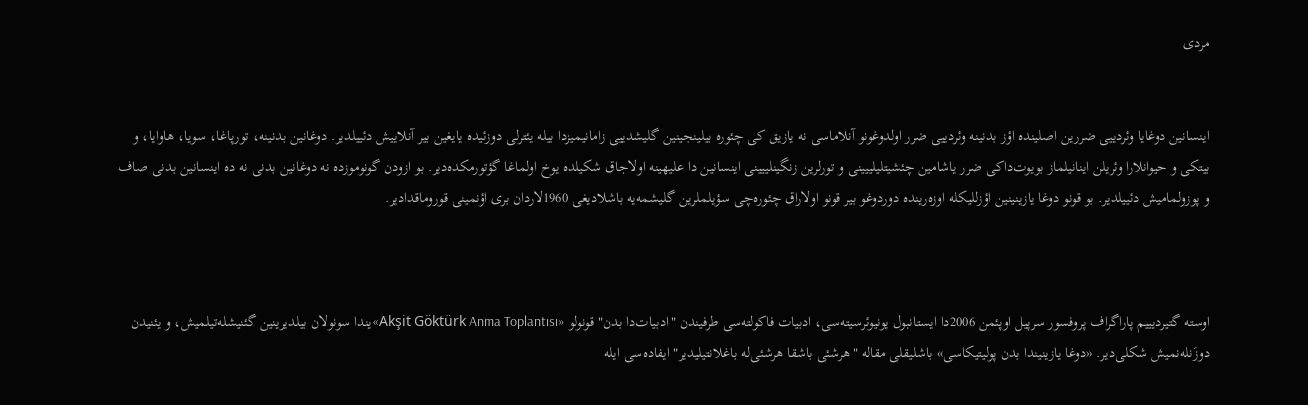مردی


اینسانین دوغایا وئردییی ضررین اصلینده اؤز بدنینه وئردییی ضرر اولدوغونو آنلاماسی نه یازیق کی چئوره بیلینجینین گلیشدییی زامانیمیزدا بیله یئترلی دوزئیده یایغین بیر آنلاییش دئییلدیر. دوغانین بدنینه، تورپاغا، سویا، هاوایا، و بیتکی و حیوانلارا وئریلن اینانیلماز بویوت‌داکی ضرر یاشامین چئشیتلیلییینی و تورلرین زنگینلییینی اینسانین دا علیهینه اولاجاق شکیلده یوخ اولماغا گؤتورمکده‌دیر. بو ازودن گونوموزده نه دوغانین بدنی نه ده اینسانین بدنی صاف و پوزولمامیش دئییلدیر. بو قونو دوغا یازینینین اؤزللیکله اوزه‌رینده دوردوغو بیر قونو اولاراق چئوره‌چی سؤیلملرین گلیشمه‌یه باشلادیغی 1960لاردان بری اؤنمینی قوروماقدادیر.



اوسته گتیردیییم پاراگراف پروفسور سرپیل اوپئمن 2006دا ایستانبول یونیوئرسیته‌سی، ادبیات فاکولته‌سی طرفیندن "ادبیات‌دا بدن" قونولو «Akşit Göktürk Anma Toplantısı»یندا سونولان بیلدیرینین گئنیشله‌تیلمیش، و یئنیدن دوزَنله‌نمیش شکلی‌دیر. «دوغا یازینیندا بدن پولیتیکاسی» باشلیقلی مقاله "هرشئی باشقا هرشئی‌له باغلانتیلیدیر" ایفاده‌سی ایله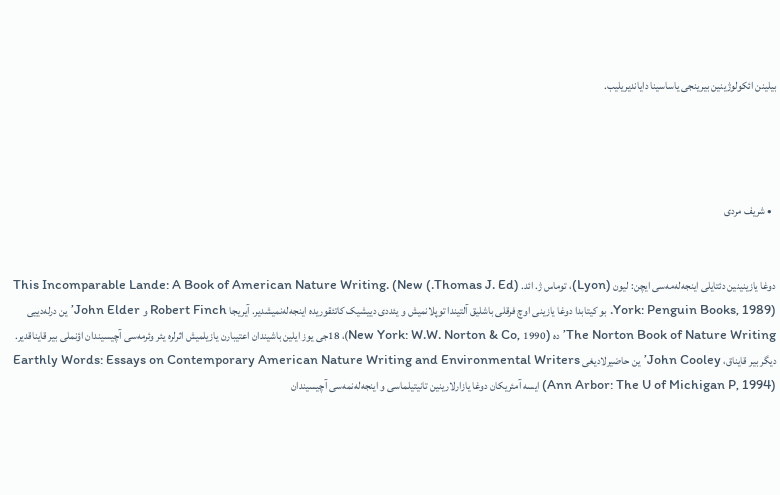بیلینن ائکولوژینین بیرینجی یاساسینا دایاندیریلیب.




  • شریف مردی


دوغا یازینینین دئتایلی اینجه‌له‌مه‌سی ایچن: لیون (Lyon)، توماس ژ. ائد. (Thomas J. Ed.) This Incomparable Lande: A Book of American Nature Writing. (New York: Penguin Books, 1989). بو کیتابدا دوغا یازینی اوچ فرقلی باشلیق آلتیندا توپلانمیش و یئددی دییشیک کاتئقوریده اینجه‌له‌نمیشدیر. آیریجا Robert Finch و John Elder’ین درله‌دییی The Norton Book of Nature Writing’ده (New York: W.W. Norton & Co, 1990)، 18جی یوز ایلین باشیندان اعتیبارن یازیلمیش اثرلره یئر وئرمه‌سی آچیسیندان اؤنملی بیر قایناقدیر. دیگر بیر قایناق، John Cooley’ین حاضیرلادیغی Earthly Words: Essays on Contemporary American Nature Writing and Environmental Writers (Ann Arbor: The U of Michigan P, 1994) ایسه آمئریکان دوغا یازارلارینین تانیتیلماسی و اینجه‌له‌نمه‌سی آچیسیندان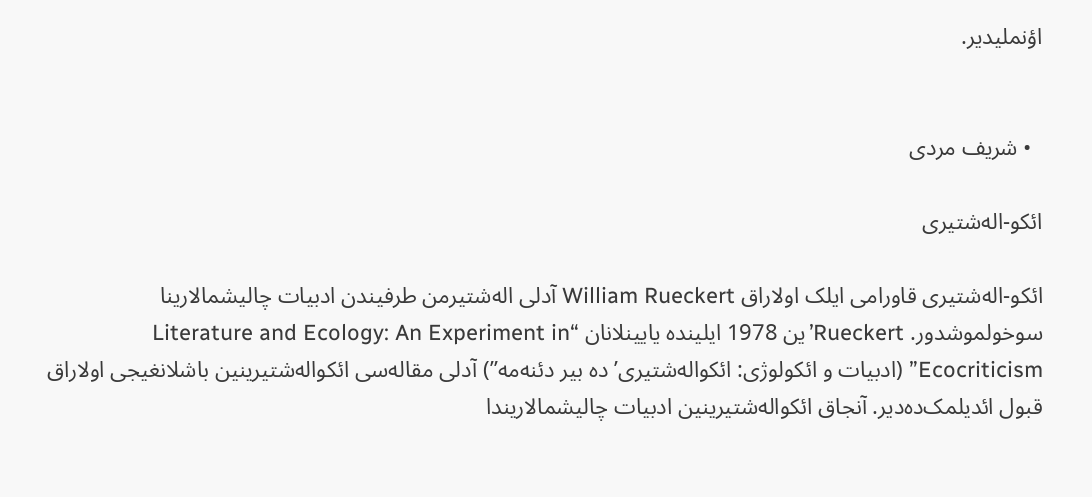اؤنملیدیر.


  • شریف مردی

ائکو-اله‌شتیری

ائکو-اله‌شتیری قاورامی ایلک اولاراق William Rueckert آدلی اله‌شتیرمن طرفیندن ادبیات چالیشمالارینا سوخولموشدور. Rueckert’ین 1978 ایلینده یایینلانان “Literature and Ecology: An Experiment in Ecocriticism” (ادبیات و ائکولوژی: ائکواله‌شتیری’ده بیر دئنه‌مه”) آدلی مقاله‌سی ائکواله‌شتیرینین باشلانغیجی اولاراق قبول ائدیلمک‌ده‌دیر. آنجاق ائکواله‌شتیرینین ادبیات چالیشمالاریندا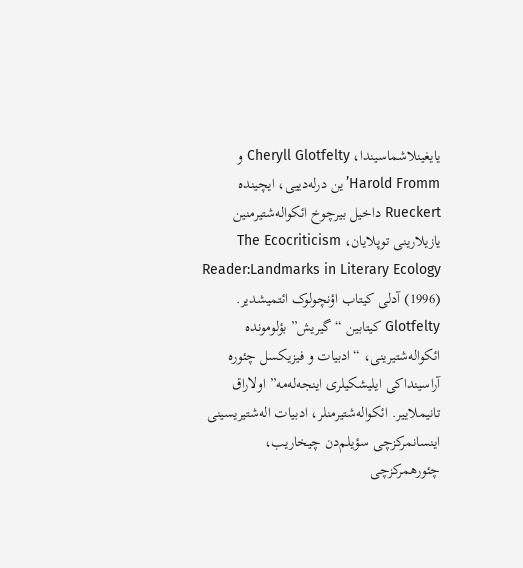یایغینلاشماسیندا، Cheryll Glotfelty و Harold Fromm’ین درله‌دییی، ایچینده Rueckert داخیل بیرچوخ ائکواله‌شتیرمنین یازیلارینی توپلایان، The Ecocriticism Reader:Landmarks in Literary Ecology (1996) آدلی کیتاب اؤنچولوک ائتمیشدیر. Glotfelty کیتابین “گیریش” بؤلومونده ائکواله‌شتیرینی، “ادبیات و فیزیکسل چئوره آراسینداکی ایلیشکیلری اینجه‌له‌مه” اولاراق تانیملاییر. ائکواله‌شتیرمنلر، ادبیات اله‌شتیریسینی اینسانمرکزچی سؤیلم‌دن چیخاریب، چئورهمرکزچی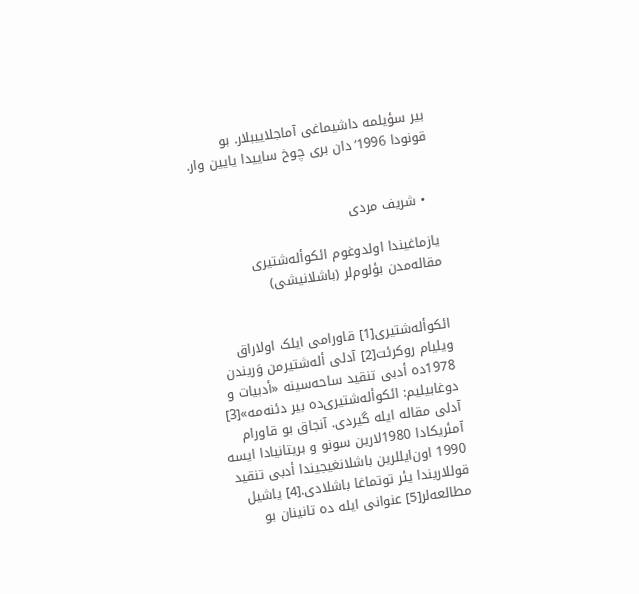بیر سؤیلمه داشیماغی آماجلاییبلار. بو قونودا 1996’دان بری چوخ ساییدا یایین وار.


  • شریف مردی

یازماغیندا اولدوغوم ائکوأله‌شتیری مقاله‌مدن بؤلوم‌لر (باشلانیشی)


ائکوأله‌شتیری[1] قاورامی ایلک اولاراق ویلیام روکرئت[2] آدلی أله‌شتیرمن وَریندن 1978ده أدبی تنقید ساحه‌سینه «أدبیات و دوغابیلیم: ائکوأله‌شتیری‌ده بیر دئنه‌مه»[3] آدلی مقاله ایله گیردی. آنجاق بو قاورام آمئریکادا 1980لارین سونو و بریتانیادا ایسه 1990 اون‌ایللرین باشلانغیجیندا أدبی تنقید قوللاریندا یئر توتماغا باشلادی.[4] یاشیل مطالعه‌لر[5] عنوانی ایله ده تانینان بو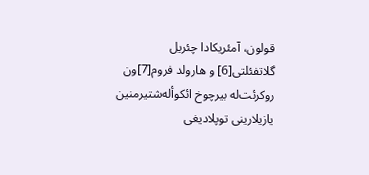قولون، آمئریکادا چئریل گلاتفئلتی[6] و هارولد فروم[7]ون روکرئت‌له بیرچوخ ائکوأله‌شتیرمنین یازیلارینی توپلادیغی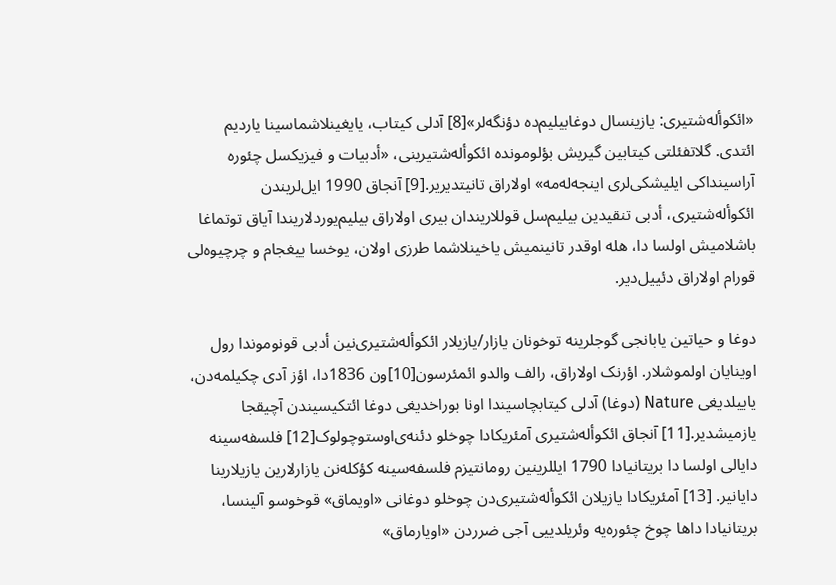«ائکوأله‌شتیری: یازینسال دوغابیلیم‌ده دؤنگه‌لر»[8] آدلی کیتاب، یایغینلاشماسینا یاردیم ائتدی. گلاتفئلتی کیتابین گیریش بؤلومونده ائکوأله‌شتیرینی، «أدبیات و فیزیکسل چئوره آراسینداکی ایلیشکی‌لری اینجه‌له‌مه» اولاراق تانیتدیریر.[9] آنجاق 1990 ایل‌لریندن ائکوأله‌شتیری، أدبی تنقیدین بیلیم‌سل قوللاریندان بیری اولاراق بیلیم‌یوردلاریندا آیاق توتماغا باشلامیش اولسا دا، هله اوقدر تانینمیش یاخینلاشما طرزی اولان، یوخسا ییغجام و چرچیوه‌لی قورام اولاراق دئییل‌دیر.

دوغا و حیاتین یابانجی گوجلرینه توخونان یازار/یازیلار ائکوأله‌شتیری‌نین أدبی قونوموندا رول اوینایان اولموشلار. اؤرنک اولاراق، رالف والدو ائمئرسون[10]ون 1836دا، اؤز آدی چکیلمه‌دن، یاییلدیغی Nature (دوغا) آدلی کیتابچاسیندا اونا بوراخدیغی دوغا ائتکیسیندن آچیقجا یازمیشدیر.[11] آنجاق ائکوأله‌شتیری آمئریکادا چوخلو دئنه‌ی‌اوستوچولوک[12] فلسفه‌سینه دایالی اولسا دا بریتانیادا 1790 ایللرینین رومانتیزم فلسفه‌سینه کؤکله‌نن یازارلارین یازیلارینا دایانیر. [13] آمئریکادا یازیلان ائکوأله‌شتیری‌دن چوخلو دوغانی «اویماق» قوخوسو آلینسا، بریتانیادا داها چوخ چئوره‌یه وئریلدییی آجی ضرردن «اویارماق»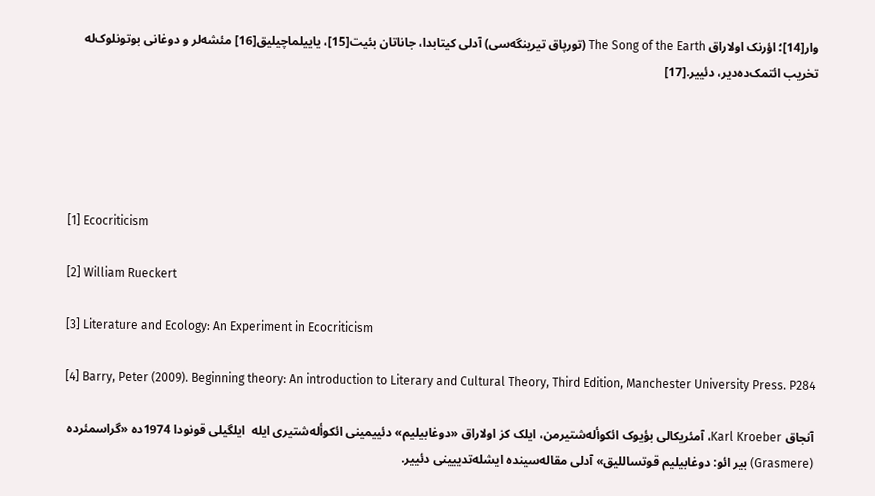وار[14]؛ اؤرنک اولاراق The Song of the Earth (تورپاق تیرینگه‌سی) آدلی کیتابدا، جاناتان بئیت[15]، یاییلماچیلیق[16] مئشه‌لر و دوغانی بوتونلوک‌له تخریب ائتمک‌ده‌دیر، دئییر.[17]





[1] Ecocriticism

[2] William Rueckert

[3] Literature and Ecology: An Experiment in Ecocriticism

[4] Barry, Peter (2009). Beginning theory: An introduction to Literary and Cultural Theory, Third Edition, Manchester University Press. P284

آنجاق Karl Kroeber، آمئریکالی بؤیوک ائکوأله‌شتیرمن، ایلک کز اولاراق «دوغابیلیم» دئییمینی ائکوأله‌شتیری ایله  ایلگیلی قونودا 1974ده «گراسمئرده (Grasmere) بیر ائو: دوغابیلیم قوتساللیق» آدلی مقاله‌سینده ایشله‌تدییینی دئییر.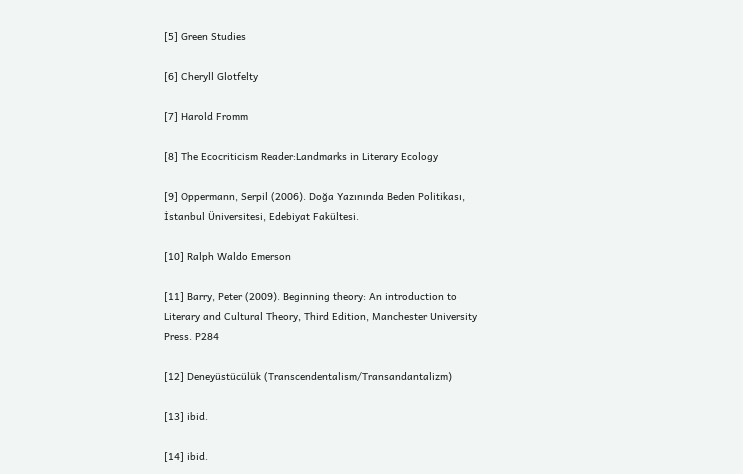[5] Green Studies

[6] Cheryll Glotfelty

[7] Harold Fromm

[8] The Ecocriticism Reader:Landmarks in Literary Ecology

[9] Oppermann, Serpil (2006). Doğa Yazınında Beden Politikası, İstanbul Üniversitesi, Edebiyat Fakültesi.

[10] Ralph Waldo Emerson

[11] Barry, Peter (2009). Beginning theory: An introduction to Literary and Cultural Theory, Third Edition, Manchester University Press. P284

[12] Deneyüstücülük (Transcendentalism/Transandantalizm)

[13] ibid.

[14] ibid.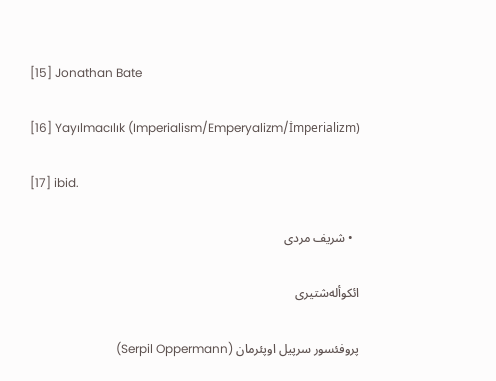[15] Jonathan Bate

[16] Yayılmacılık (Imperialism/Emperyalizm/İmperializm)

[17] ibid.

  • شریف مردی

ائکوأله‌شتیری

پروفئسور سرپیل اوپئرمان (Serpil Oppermann)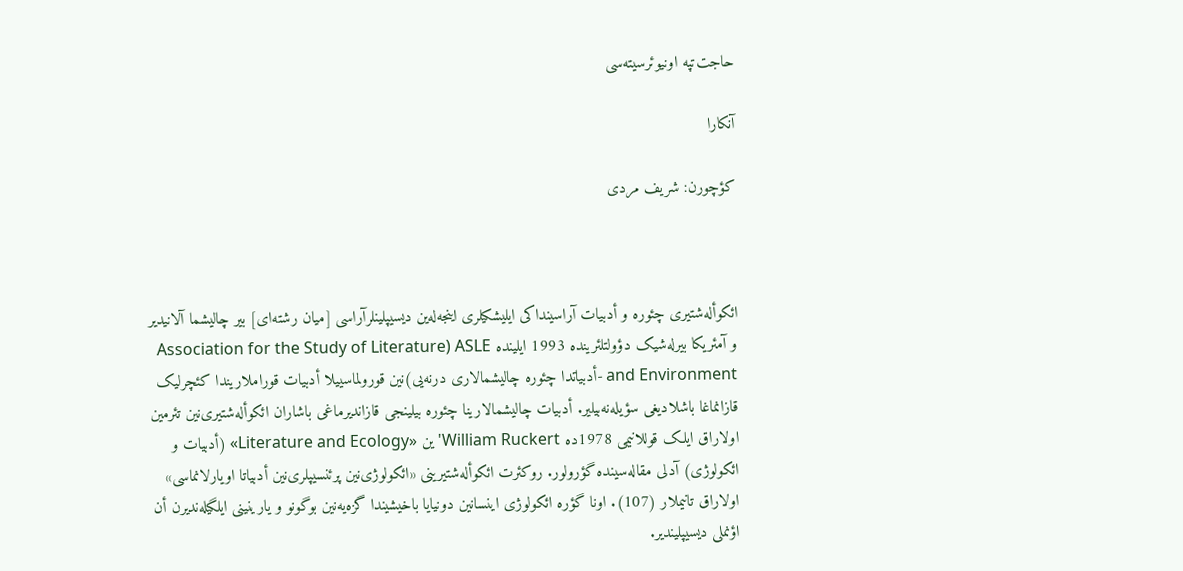حاجت‌تپه اونیوئرسیته‌سی

آنکارا

کؤچورن: شریف مردی



ائکوأله‌شتیری چئوره و أدبیات آراسینداکی ایلیشکیلری اینجه‌له‌ین دیسیپلینلرآراسی [میان رشته‌ای] بیر چالیشما آلانیدیر و آمئریکا بیرله‌شیک دؤولتلئرینده 1993 ایلینده ASLE (Association for the Study of Literature and Environment -أدبیاتدا چئوره چالیشمالاری درنه‌یی)نین قورولماسییلا أدبیات قوراملاریندا کئچرلیک قازانماغا باشلادیغی سؤیله‌نه‌بیلیر. أدبیات چالیشمالارینا چئوره بیلینجی قازاندیرماغی باشاران ائکوأله‌شتیری‌نین تئرمین اولاراق ایلک قوللانیمی 1978ده William Ruckert'ین «Literature and Ecology» (أدبیات و ائکولوژی) آدلی مقاله‌سینده گؤرولور. روکئرت ائکوأله‌شتیرینی «ائکولوژی‌نین پرئنسیپلری‌نین أدبیاتا اویارلانماسی» اولاراق تانیملار (107). اونا گؤره ائکولوژی اینسانین دونیایا باخیشیندا گزه‌یه‌نین بوگونو و یارینینی ایلگیله‌ندیرن أن اؤنملی دیسیپلیندیر.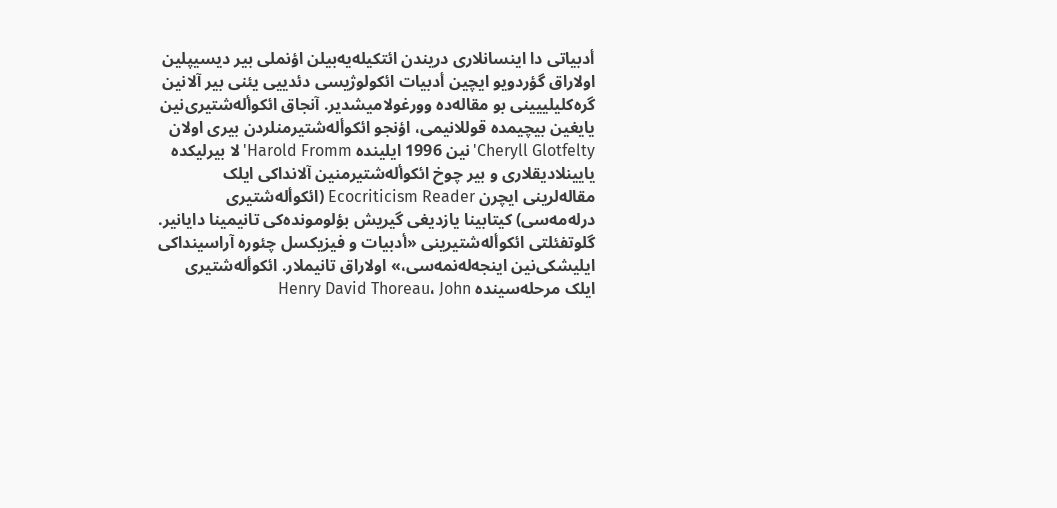أدبیاتی دا اینسانلاری دریندن ائتکیله‌یه‌بیلن اؤنملی بیر دیسیپلین اولاراق گؤردویو ایچین أدبیات ائکولوژیسی دئدییی یئنی بیر آلانین گره‌کلیلییینی بو مقاله‌ده وورغولامیشدیر. آنجاق ائکوأله‌شتیری‌نین یایغین بیچیمده قوللانیمی، اؤنجو ائکوأله‌شتیرمنلردن بیری اولان Cheryll Glotfelty'نین 1996 ایلینده Harold Fromm'لا بیرلیکده یایینلادیقلاری و بیر چوخ ائکوأله‌شتیرمنین آلانداکی ایلک مقاله‌لرینی ایچرن Ecocriticism Reader (ائکوأله‌شتیری درله‌مه‌سی) کیتابینا یازدیغی گیریش بؤلومونده‌کی تانیمینا دایانیر. گلوتفئلتی ائکوأله‌شتیرینی «أدبیات و فیزیکسل چئوره آراسینداکی ایلیشکی‌نین اینجه‌له‌نمه‌سی،» اولاراق تانیملار. ائکوأله‌شتیری ایلک مرحله‌سینده Henry David Thoreau، John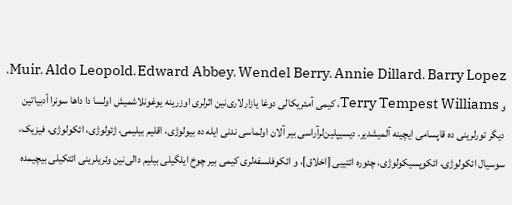Muir، Aldo Leopold، Edward Abbey، Wendel Berry، Annie Dillard، Barry Lopez، و Terry Tempest Williams، کیمی آمئریکالی دوغا یازارلاری‌نین اثرلری اوزرینه یوغونلاشمیش اولسا دا داها سونرا أدبیاتین دیگر تورلرینی ده قاپسامی ایچینه آلمیشدیر. دیسیپلین‌لرآراسی بیر آلان اولماسی ندنی ایله ده بیولوژی، اقلیم بیلیمی، ژئولوژی، ائکولوژی، فیزیک، سوسیال ائکولوژی، ائکوپسیکولوژی، چئوره ائتییی [اخلاق]، و ائکوفلسفه‌لری کیمی بیر چوخ ایلگیلی بیلیم دالی‌نین وئریلرینی ائتکیلی بیچیمده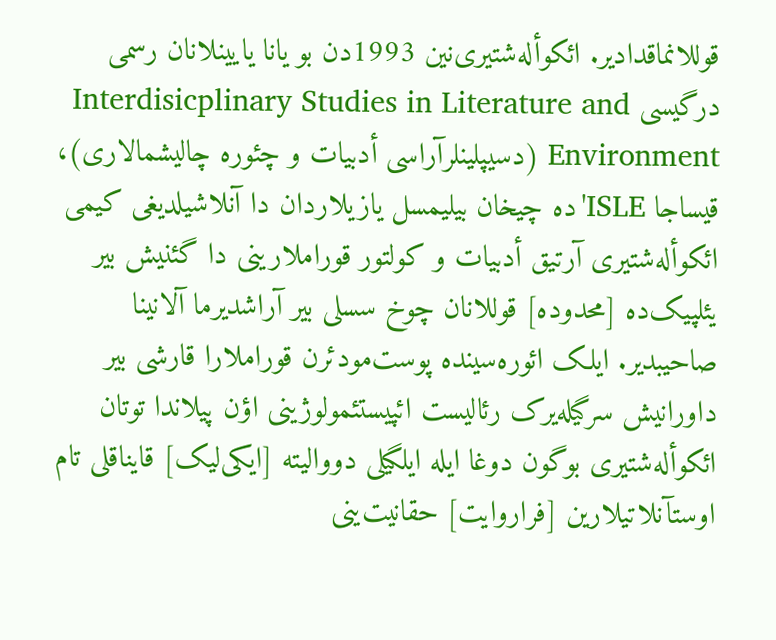قوللانماقدادیر. ائکوأله‌شتیری‌نین 1993دن بو یانا یایینلانان رسمی درگیسی Interdisicplinary Studies in Literature and Environment (دسیپلینلرآراسی أدبیات و چئوره چالیشمالاری)، قیساجا ISLE'ده چیخان بیلیمسل یازیلاردان دا آنلاشیلدیغی کیمی ائکوأله‌شتیری آرتیق أدبیات و کولتور قوراملارینی دا گئنیش بیر یئلپیک‌ده [محدوده] قوللانان چوخ سسلی بیر آراشدیرما آلانینا صاحیبدیر. ایلک ائوره‌سینده پوست‌مودئرن قوراملارا قارشی بیر داورانیش سرگیله‌یرک رئالیست ائپیستئمولوژینی اؤن پیلاندا توتان ائکوأله‌شتیری بوگون دوغا ایله ایلگیلی دووالیته [ایکی‌لیک] قایناقلی تام اوستآنلاتیلارین [فراروایت] حقانیت‌ینی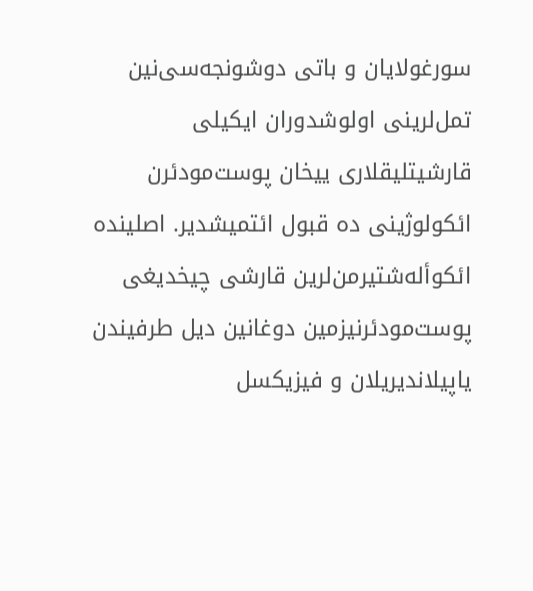سورغولایان و باتی دوشونجه‌سی‌نین تمل‌لرینی اولوشدوران ایکیلی قارشیتلیقلاری ییخان پوست‌مودئرن ائکولوژینی ده قبول ائتمیشدیر. اصلینده ائکوأله‌شتیرمن‌لرین قارشی چیخدیغی پوست‌مودئرنیزمین دوغانین دیل طرفیندن یاپیلاندیریلان و فیزیکسل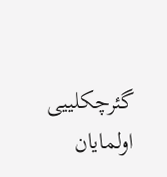گئرچکلییی اولمایان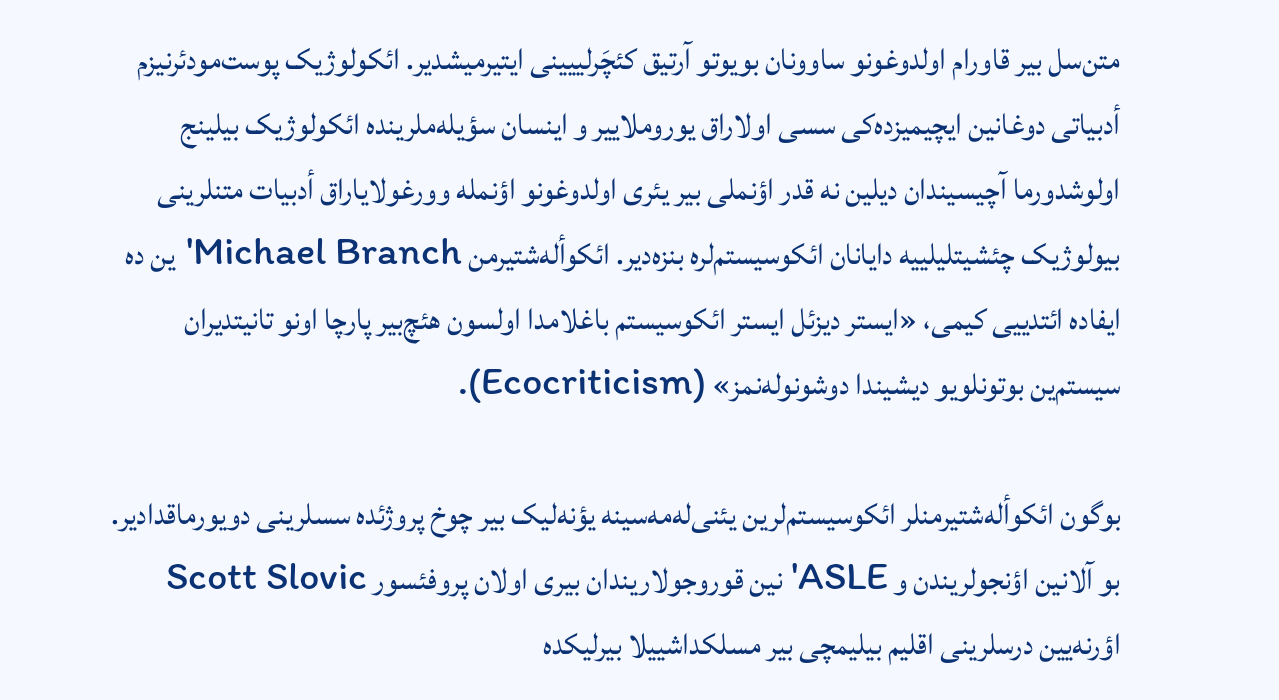متن‌سل بیر قاورام اولدوغونو ساوونان بویوتو آرتیق کئچَرلییینی ایتیرمیشدیر. ائکولوژیک پوست‌مودئرنیزم أدبیاتی دوغانین ایچیمیزده‌کی سسی اولاراق یوروملاییر و اینسان سؤیله‌ملرینده ائکولوژیک بیلینج اولوشدورما آچیسیندان دیلین نه قدر اؤنملی بیر یئری اولدوغونو اؤنمله وورغولایاراق أدبیات متنلرینی بیولوژیک چئشیتلیلییه دایانان ائکوسیستم‌لره بنزه‌دیر. ائکوأله‌شتیرمن Michael Branch'ین ده ایفاده ائتدییی کیمی، «ایستر دیزئل ایستر ائکوسیستم باغلامدا اولسون هئچ‌بیر پارچا اونو تانیتدیران سیستم‌ین بوتونلویو دیشیندا دوشونوله‌نمز» (Ecocriticism).

بوگون ائکوأله‌شتیرمنلر ائکوسیستم‌لرین یئنی‌له‌مه‌سینه یؤنه‌لیک بیر چوخ پروژئده سسلرینی دویورماقدادیر. بو آلانین اؤنجولریندن و ASLE'نین قوروجولاریندان بیری اولان پروفئسور Scott Slovic اؤرنه‌یین درسلرینی اقلیم بیلیمچی بیر مسلکداشییلا بیرلیکده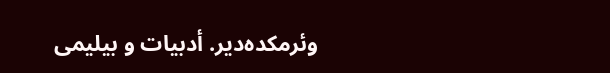وئرمکده‌دیر. أدبیات و بیلیمی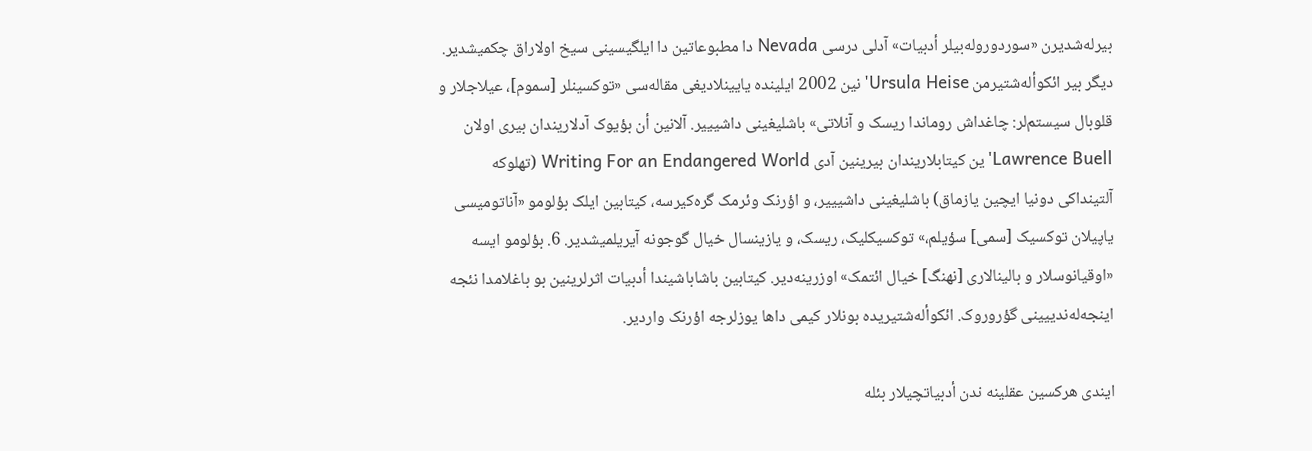بیرله‌شدیرن «سوردوروله‌بیلر أدبیات» آدلی درسی Nevada دا مطبوعاتین دا ایلگیسینی سیخ اولاراق چکمیشدیر. دیگر بیر ائکوأله‌شتیرمن Ursula Heise'نین 2002 ایلینده یایینلادیغی مقاله‌سی «توکسینلر [سموم]، عیلاجلار و قلوبال سیستم‌لر: چاغداش روماندا ریسک و آنلاتی» باشلیغینی داشیییر. آلانین أن بؤیوک آدلاریندان بیری اولان Lawrence Buell'ین کیتابلاریندان بیرینین آدی Writing For an Endangered World (تهلوکه آلتینداکی دونیا ایچین یازماق) باشلیغینی داشیییر، و اؤرنک وئرمک گره‌کیرسه، کیتابین ایلک بؤلومو «آناتومیسی یاپیلان توکسیک [سمی] سؤیلم،» توکسیکلیک، ریسک، و یازینسال خیال گوجونه آیریلمیشدیر. 6. بؤلومو ایسه «اوقیانوسلار و بالینالاری [نهنگ] خیال ائتمک» اوزرینه‌دیر. کیتابین باشاباشیندا أدبیات اثرلرینین بو باغلامدا نئجه اینجه‌له‌ندییینی گؤروروک. ائکوأله‌شتیریده بونلار کیمی داها یوزلرجه اؤرنک واردیر.

ایندی هرکسین عقلینه ندن أدبیاتچیلار بئله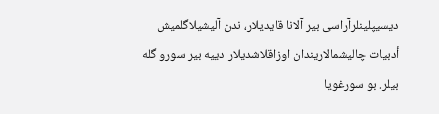دیسیپلینلرآراسی بیر آلانا قایدیلار، ندن آلیشیلاگلمیش أدبیات چالیشمالاریندان اوزاقلاشدیلار دییه بیر سورو گله بیلر. بو سورغویا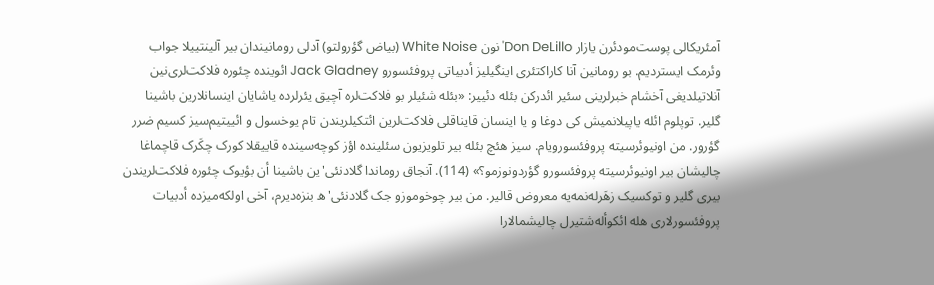آمئریکالی پوست‌مودئرن یازار Don DeLillo'نون White Noise (بیاض گؤرولتو) آدلی رومانیندان بیر آلینتییلا جواب وئرمک ایستردیم. بو رومانین آنا کاراکتئری اینگیلیز أدبیاتی پروفئسورو Jack Gladney ائوینده چئوره فلاکت‌لری‌نین آنلاتیلدیغی آخشام خبرلرینی سئیر ائدرکن بئله دئییر: «بئله شئیلر بو فلاکت‌لره آچیق یئرلرده یاشایان اینسانلارین باشینا گلیر. توپلوم ائله یاپیلانمیش کی دوغا و یا اینسان قایناقلی فلاکت‌لرین ائتکیلریندن تام یوخسول و ائییتیم‌سیز کسیم ضرر گؤرور. من اونیوئرسیته پروفئسورویام. سیز هئچ بئله بیر تلویزیون سئلینده اؤز کوچه‌سینده قاییقلا کورک چکَرک قاچماغا چالیشان بیر اونیوئرسیته پروفئسورو گؤردونوزمو؟» (114). آنجاق روماندا گلادنئی'ین باشینا أن بؤیوک چئوره فلاکت‌لریندن بیری گلیر و توکسیک زهَرله‌نمه‌یه معروض قالیر. من بیر چوخوموزو جک گلادنئی'ه بنزه‌دیرم، آخی اولکه‌میزده أدبیات پروفئسورلاری هله ائکوأله‌شتیرل چالیشمالارا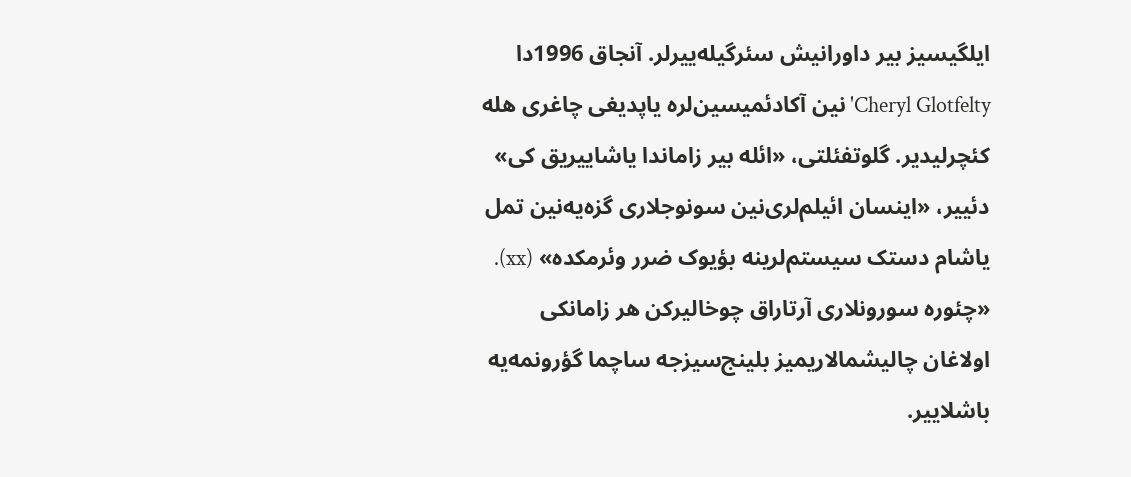ایلگیسیز بیر داورانیش سئرگیله‌ییرلر. آنجاق 1996دا Cheryl Glotfelty'نین آکادئمیسین‌لره یاپدیغی چاغری هله کئچرلیدیر. گلوتفئلتی، «ائله بیر زاماندا یاشاییریق کی» دئییر، «اینسان ائیلم‌لری‌نین سونوجلاری گزه‌یه‌نین تمل یاشام دستک سیستم‌لرینه بؤیوک ضرر وئرمکده» (xx). «چئوره سورونلاری آرتاراق چوخالیرکن هر زامانکی اولاغان چالیشمالاریمیز بلینج‌سیزجه ساچما گؤرونمه‌یه باشلاییر.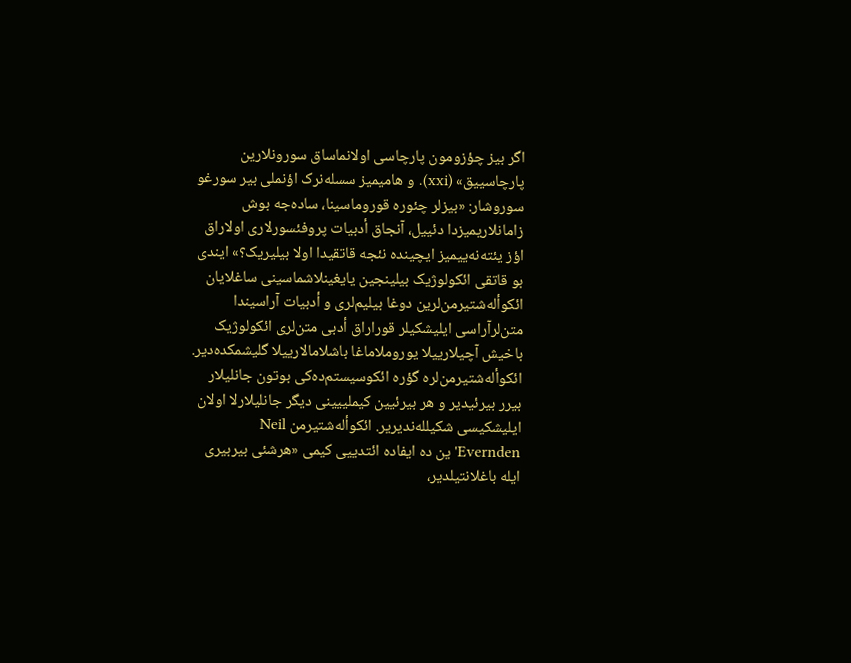اگر بیز چؤزومون پارچاسی اولانماساق سورونلارین پارچاسییق» (xxi). و هامیمیز سسله‌نرک اؤنملی بیر سورغو سوروشار: «بیزلر چئوره قوروماسینا، ساده‌جه بوش زامانلاریمیزدا دئییل، آنجاق أدبیات پروفئسورلاری اولاراق اؤز یئته‌نه‌ییمیز ایچینده نئجه قاتقیدا اولا بیلیریک؟» ایندی بو قاتقی ائکولوژیک بیلینجین یایغینلاشماسینی ساغلایان ائکوأله‌شتیرمن‌لرین دوغا بیلیم‌لری و أدبیات آراسیندا متن‌لرآراسی ایلیشکیلر قوراراق أدبی متن‌لری ائکولوژیک باخیش آچیلارییلا یوروملاماغا باشلامالارییلا گلیشمکده‌دیر. ائکوأله‌شتیرمن‌لره گؤره ائکوسیستم‌ده‌کی بوتون جانلیلار بیرر بیرئیدیر و هر بیرئیین کیملییینی دیگر جانلیلارلا اولان ایلیشکیسی شکیلله‌ندیریر. ائکوأله‌شتیرمن Neil Evernden'ین ده ایفاده ائتدییی کیمی «هرشئی بیربیری ایله باغلانتیلدیر،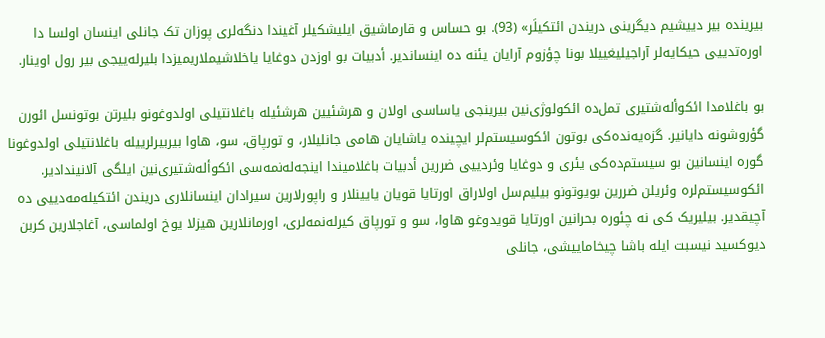بیرینده بیر دییشیم دیگرینی دریندن ائتکیلَر» (93). بو حساس و قارماشیق ایلیشکیلر آغیندا دنگه‌لری پوزان تک جانلی اینسان اولسا دا اوره‌تدییی حیکایه‌لر آراجیلیغییلا بونا چؤزوم آرایان یئنه ده اینساندیر. أدبیات بو اوزدن دوغایا یاخلاشیملاریمیزدا بلیرله‌ییجی بیر رول اوینار.

بو باغلامدا ائکوأله‌شتیری تمل‌ده ائکولوژی‌نین بیرینجی یاساسی اولان و هرشئیین هرشئیله باغلانتیلی اولدوغونو بلیرتن بوتونسل ائورن گؤروشونه دایانیر. گزه‌یه‌نده‌کی بوتون ائکوسیستم‌لر ایچینده یاشایان هامی جانلیلار، و تورپاق، سو، هاوا بیربیرلرییله باغلانتیلی اولدوغونا گوره اینسانین بو سیستم‌ده‌کی یئری و دوغایا وئردییی ضررین أدبیات باغلامیندا اینجه‌له‌نمه‌سی ائکوأله‌شتیری‌نین ایلگی آلانیندادیر. ائکوسیستم‌لره وئریلن ضررین بویوتونو بیلیم‌سل اولاراق اورتایا قویان یایینلار و راپورلارین سیرادان اینسانلاری دریندن ائتکیله‌مه‌دییی ده آچیقدیر. بیلیریک کی نه چئوره بحرانین اورتایا قویدوغو هاوا، سو و تورپاق کیرله‌نمه‌لری، اورمانلارین هیزلا یوخ اولماسی، آغاجلارین کربن دیوکسید نیسبت ایله باشا چیخاماییشی، جانلی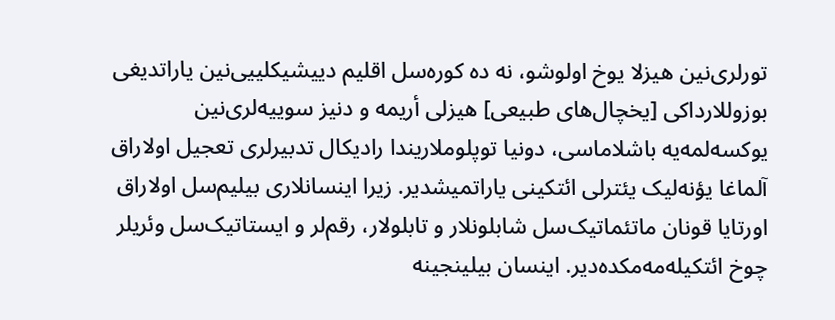تورلری‌نین هیزلا یوخ اولوشو، نه ده کوره‌سل اقلیم دییشیکلییی‌نین یاراتدیغی بوزوللارداکی [یخچال‌های طبیعی] هیزلی أریمه و دنیز سوییه‌لری‌نین یوکسه‌لمه‌یه باشلاماسی، دونیا توپلوملاریندا رادیکال تدبیرلری تعجیل اولاراق آلماغا یؤنه‌لیک یئترلی ائتکینی یاراتمیشدیر. زیرا اینسانلاری بیلیم‌سل اولاراق اورتایا قونان ماتئماتیک‌سل شابلونلار و تابلولار، رقم‌لر و ایستاتیک‌سل وئریلر چوخ ائتکیله‌مه‌مکده‌دیر. اینسان بیلینجینه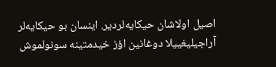اصیل اولاشان حیکایه‌لردیر. اینسان بو حیکایه‌لر آراجیلیغییلا دوغانین اؤز خیدمتینه سونولموش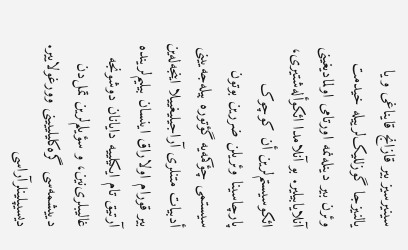سینیرسیز بیر قازانج قایناغی و یا یالنیزجا گوزللیک‌لرییله خیدمت وئرن بیر دینله‌نمه اورتامی اولمادیغینی آنلایابیلیر. بو آنلامدا ائکوأله‌شتیری، ائکوسیستم‌لرین أن کوچوک پارچاسینا وئریلن ضررین بوتون سیستمی چؤکمه‌یه گؤتوره بیله‌جه‌یینی أدبیات متنلری آراجیلیغییلا اینجه‌له‌ین بیر قورام اولاراق اینسان بیلیم‌لرینده آرتیق تام ایکیلییه دایانان دوشونجه غالیبلری‌نین، و سؤیلم‌لرین تمل‌دن دییشمه‌سی گره‌کلیلییینی وورغولاییر. دیسیپلینلرآراسی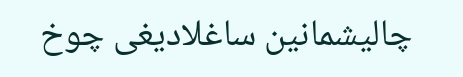چالیشمانین ساغلادیغی چوخ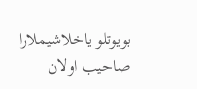بویوتلو یاخلاشیملارا صاحیب اولان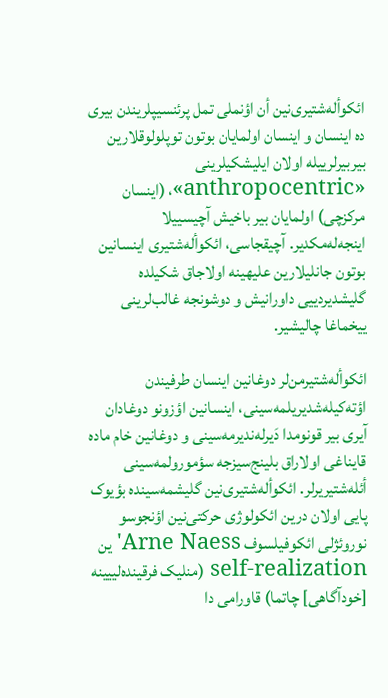ائکوأله‌شتیری‌نین أن اؤنملی تمل پرئنسیپلریندن بیری ده اینسان و اینسان اولمایان بوتون توپلولوقلارین بیربیرلرییله اولان ایلیشکیلرینی «anthropocentric»، (اینسان مرکزچی) اولمایان بیر باخیش آچیسییلا اینجه‌له‌مکدیر. آچیقجاسی، ائکوأله‌شتیری اینسانین بوتون جانلیلارین علیهینه اولاجاق شکیلده گلیشدیردییی داورانیش و دوشونجه غالب‌لرینی ییخماغا چالیشیر.

ائکوأله‌شتیرمن‌لر دوغانین اینسان طرفیندن اؤته‌کیله‌شدیریلمه‌سینی، اینسانین اؤزونو دوغادان آیری بیر قونومدا دَیرله‌ندیرمه‌سینی و دوغانین خام ماده قایناغی اولاراق بلینج‌سیزجه سؤمورولمه‌سینی أئله‌شتیریرلر. ائکوأله‌شتیری‌نین گلیشمه‌سینده بؤیوک پایی اولان درین ائکولوژی حرکتی‌نین اؤنجوسو نوروئژلی ائکوفیلسوف Arne Naess'ین self-realization (منلیک فرقینده‌لییینه [خودآگاهی] چاتما) قاورامی دا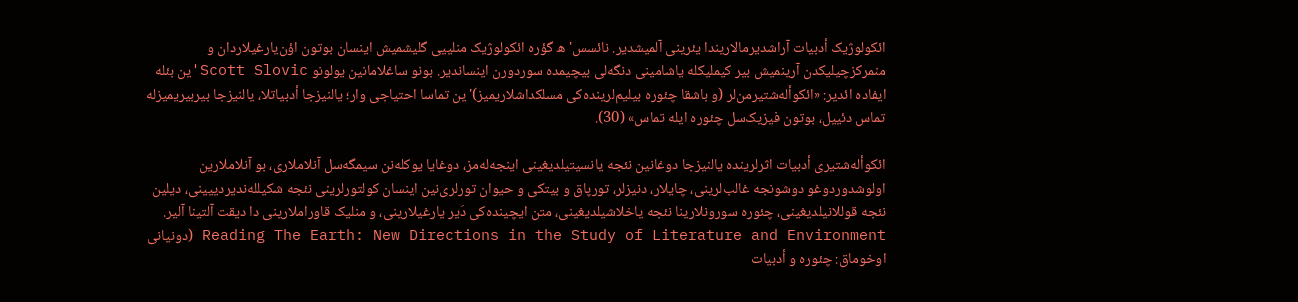ائکولوژیک أدبیات آراشدیرمالاریندا یئرینی آلمیشدیر. نائسس'ه گؤره ائکولوژیک منلییی گلیشمیش اینسان بوتون اؤن‌یارغیلاردان و منمرکزچیلیکدن آرینمیش بیر کیملیکله یاشامینی دنگه‌لی بیچیمده سوردورن اینساندیر. بونو ساغلامانین یولونو Scott Slovic'ین بئله ایفاده ائدیر: «ائکوأله‌شتیرمن‌لر (و باشقا چئوره بیلیم‌لرینده‌کی مسلکداشلاریمیز)'ین تماسا احتیاجی وار؛ یالنیزجا أدبیاتلا، یالنیزجا بیربیریمیزله تماس دئییل، بوتون فیزیک‌سل چئوره ایله تماس» (30).

ائکوأله‌شتیری أدبیات اثرلرینده یالنیزجا دوغانین نئجه یانسیتیلدیغینی اینجه‌له‌مز، دوغایا یوکله‌نن سیمگه‌سل آنلاملاری، بو آنلاملارین اولوشدوردوغو دوشونجه غالب‌لرینی، چایلار، دنیزلر، تورپاق و بیتکی و حیوان تورلری‌نین اینسان کولتورلرینی نئجه شکیلله‌ندیردییینی، دیلین نئجه قوللانیلدیغینی، چئوره سورونلارینا نئجه یاخلاشیلدیغینی، متن ایچینده‌کی دَیر یارغیلارینی، و منلیک قاوراملارینی دا دیقت آلتینا آلیر. Reading The Earth: New Directions in the Study of Literature and Environment (دونیانی اوخوماق: چئوره و أدبیات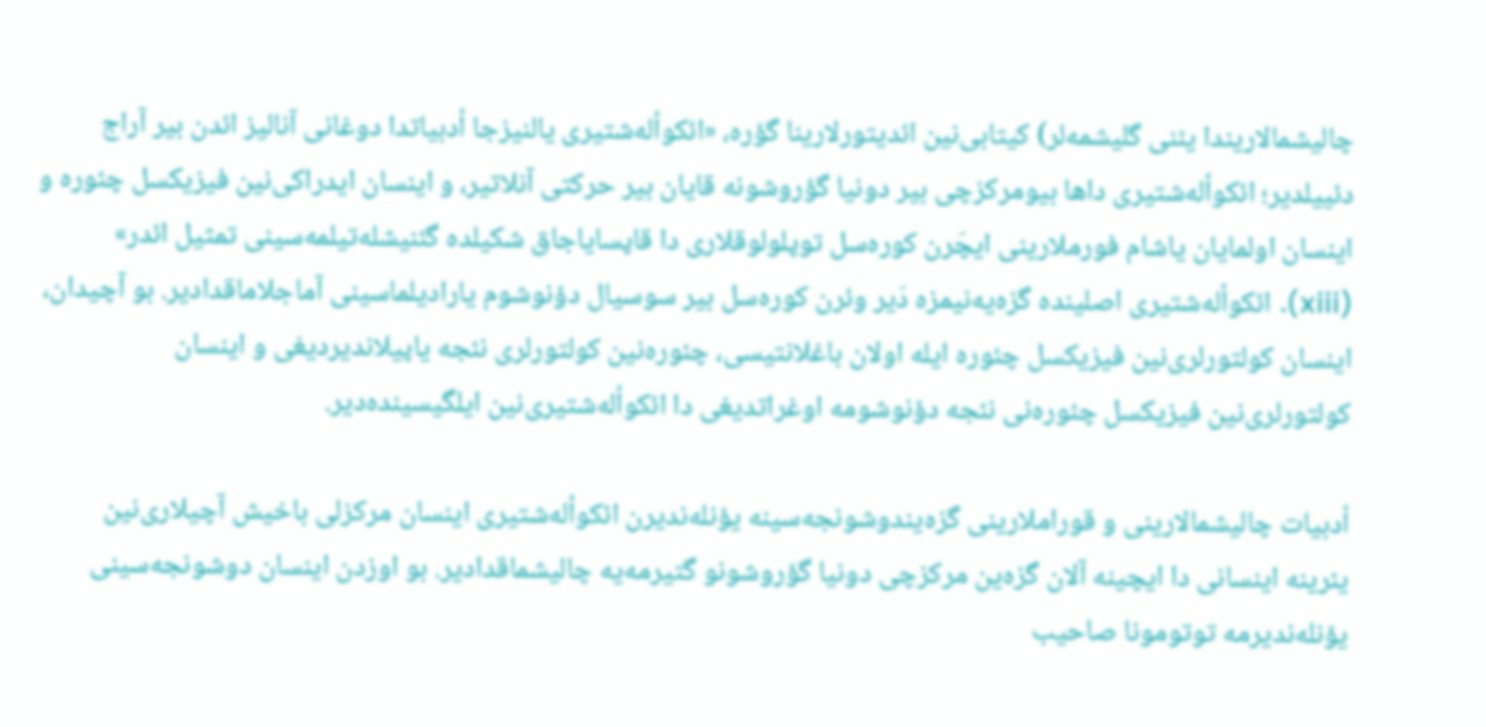چالیشمالاریندا یئنی گلیشمه‌لر) کیتابی‌نین ائدیتورلارینا گؤره، «ائکوأله‌شتیری یالنیزجا أدبیاتدا دوغانی آنالیز ائدن بیر آراج دئییلدیر؛ ائکوأله‌شتیری داها بیومرکزچی بیر دونیا گؤروشونه قایان بیر حرکتی آنلاتیر، و اینسان ایدراکی‌نین فیزیکسل چئوره و اینسان اولمایان یاشام فورملارینی ایچَرن کوره‌سل توپلولوقلاری دا قاپسایاجاق شکیلده گئنیشله‌تیلمه‌سینی تمثیل ائدر» (xiii). ائکوأله‌شتیری اصلینده گزه‌یه‌نیمزه دَیر وئرن کوره‌سل بیر سوسیال دؤنوشوم یارادیلماسینی آماجلاماقدادیر. بو آچیدان، اینسان کولتورلری‌نین فیزیکسل چئوره ایله اولان باغلانتیسی، چئوره‌نین کولتورلری نئجه یاپیلاندیردیغی و اینسان کولتورلری‌نین فیزیکسل چئوره‌نی نئجه دؤنوشومه اوغراتدیغی دا ائکوأله‌شتیری‌نین ایلگیسینده‌دیر.

أدبیات چالیشمالارینی و قوراملارینی گزه‌یندوشونجه‌سینه یؤنله‌ندیرن ائکوأله‌شتیری اینسان مرکزلی باخیش آچیلاری‌نین یئرینه اینسانی دا ایچینه آلان گزه‌ین مرکزچی دونیا گؤروشونو گتیرمه‌یه چالیشماقدادیر. بو اوزدن اینسان دوشونجه‌سینی یؤنله‌ندیرمه توتومونا صاحیب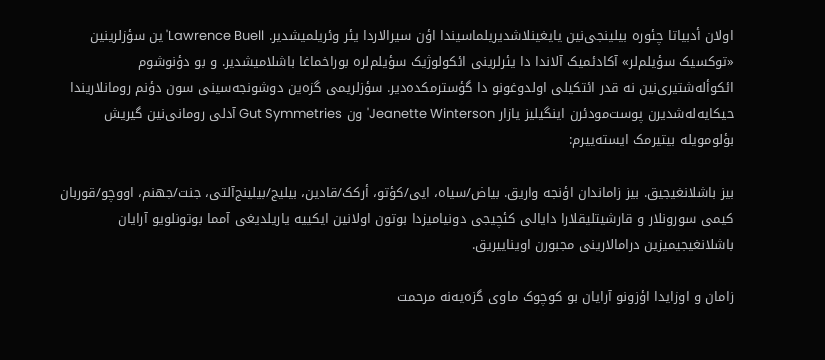اولان أدبیاتا چئوره بیلینجی‌نین یایغینلاشدیریلماسیندا اؤن سیرالاردا یئر وئریلمیشدیر. Lawrence Buell'ین سؤزلرینین «توکسیک سؤیلم‌لر» آکادئمیک آلاندا دا یئرلرینی ائکولوژیک سؤیلم‌لره بوراخماغا باشلامیشدیر. و بو دؤنوشوم ائکوأله‌شتیری‌نین نه قدر ائتکیلی اولدوغونو دا گؤسترمکده‌دیر. سؤزلریمی گزه‌ین دوشونجه‌سینی سون دؤنم رومانلاریندا حیکایه‌له‌شدیرن پوست‌مودئرن اینگیلیز یازار Jeanette Winterson'ون Gut Symmetries آدلی رومانی‌نین گیریش بؤلومویله بیتیرمک ایسته‌ییرم:

بیز باشلانغیجیق. بیز زاماندان اؤنجه واریق. بیاض/سیاه، ایی/کؤتو، أرکک/قادین، بیلیج/بیلینج‌آلتی، جنت/جهنم، اووچو/قوربان کیمی سورونلار و قارشیتلیقلارا دایالی کئچیجی دونیامیزدا بوتون اولانین ایکییه یاریلدیغی آمما بوتونلویو آرایان باشلانغیجیمیزین درامالارینی مجبورن اویناییریق.

زامان و اوزایدا اؤزونو آرایان بو کوچوک ماوی گزه‌یه‌نه مرحمت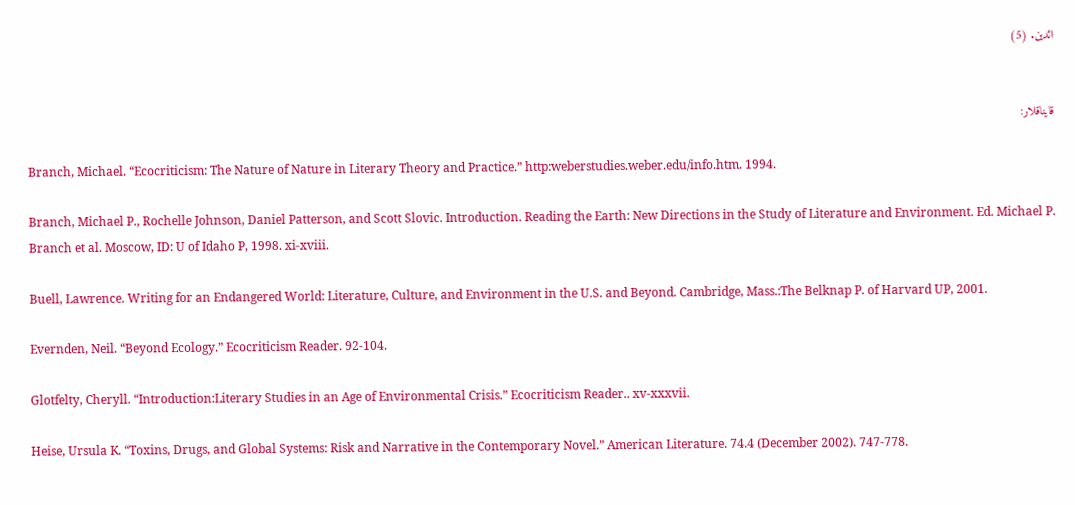ائدین. (5)


قایناقلار:

Branch, Michael. “Ecocriticism: The Nature of Nature in Literary Theory and Practice.” http:weberstudies.weber.edu/info.htm. 1994.

Branch, Michael P., Rochelle Johnson, Daniel Patterson, and Scott Slovic. Introduction. Reading the Earth: New Directions in the Study of Literature and Environment. Ed. Michael P. Branch et al. Moscow, ID: U of Idaho P, 1998. xi-xviii.

Buell, Lawrence. Writing for an Endangered World: Literature, Culture, and Environment in the U.S. and Beyond. Cambridge, Mass.:The Belknap P. of Harvard UP, 2001.

Evernden, Neil. “Beyond Ecology.” Ecocriticism Reader. 92-104.

Glotfelty, Cheryll. “Introduction:Literary Studies in an Age of Environmental Crisis.” Ecocriticism Reader.. xv-xxxvii.

Heise, Ursula K. “Toxins, Drugs, and Global Systems: Risk and Narrative in the Contemporary Novel.” American Literature. 74.4 (December 2002). 747-778.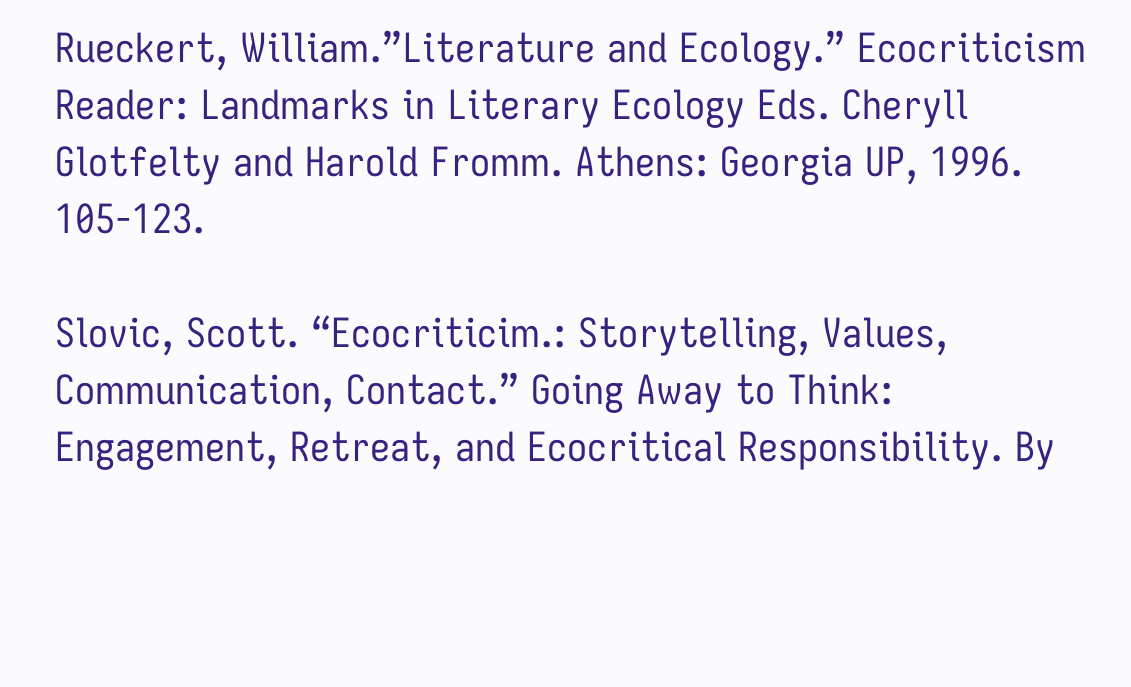Rueckert, William.”Literature and Ecology.” Ecocriticism Reader: Landmarks in Literary Ecology Eds. Cheryll Glotfelty and Harold Fromm. Athens: Georgia UP, 1996. 105-123.

Slovic, Scott. “Ecocriticim.: Storytelling, Values, Communication, Contact.” Going Away to Think: Engagement, Retreat, and Ecocritical Responsibility. By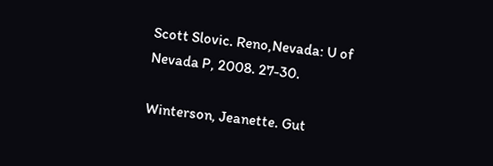Scott Slovic. Reno,Nevada: U of Nevada P, 2008. 27-30.

Winterson, Jeanette. Gut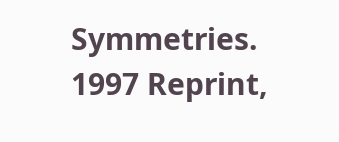Symmetries. 1997 Reprint,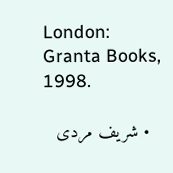London: Granta Books, 1998.

  • شریف مردی